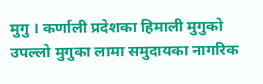मुगु । कर्णाली प्रदेशका हिमाली मुगुको उपल्लो मुगुका लामा समुदायका नागरिक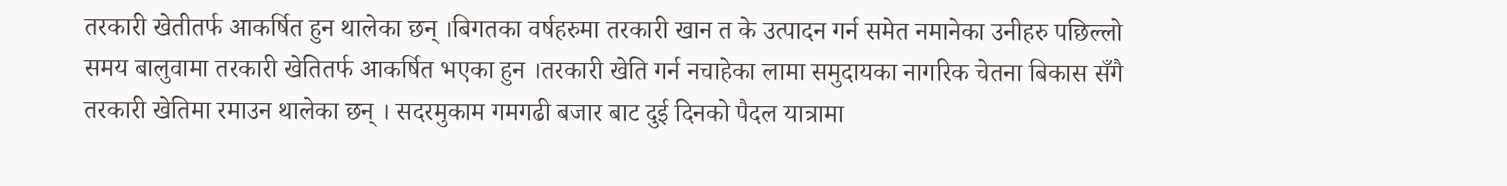तरकारी खेतीतर्फ आकर्षित हुन थालेका छन् ।बिगतका वर्षहरुमा तरकारी खान त के उत्पादन गर्न समेत नमानेका उनीहरु पछिल्लो समय बालुवामा तरकारी खेतितर्फ आकर्षित भएका हुन ।तरकारी खेति गर्न नचाहेका लामा समुदायका नागरिक चेतना बिकास सँगै तरकारी खेतिमा रमाउन थालेका छन् । सदरमुकाम गमगढी बजार बाट दुई दिनको पैदल यात्रामा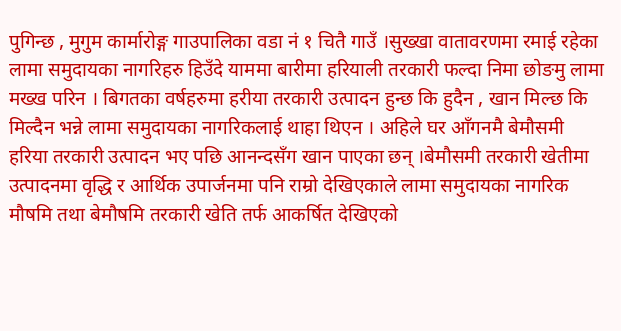पुगिन्छ , मुगुम कार्मारोङ्ग गाउपालिका वडा नं १ चितै गाउँ ।सुख्खा वातावरणमा रमाई रहेका लामा समुदायका नागरिहरु हिउँदे याममा बारीमा हरियाली तरकारी फल्दा निमा छोङमु लामा मख्ख परिन । बिगतका वर्षहरुमा हरीया तरकारी उत्पादन हुन्छ कि हुदैन , खान मिल्छ कि मिल्दैन भन्ने लामा समुदायका नागरिकलाई थाहा थिएन । अहिले घर आँगनमै बेमौसमी हरिया तरकारी उत्पादन भए पछि आनन्दसँग खान पाएका छन् ।बेमौसमी तरकारी खेतीमा उत्पादनमा वृद्धि र आर्थिक उपार्जनमा पनि राम्रो देखिएकाले लामा समुदायका नागरिक मौषमि तथा बेमौषमि तरकारी खेति तर्फ आकर्षित देखिएको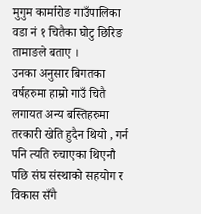मुगुम कार्मारोङ गाउँपालिका वडा नं १ चितैका घोटु छिरिङ तामाङले बताए ।
उनका अनुसार बिगतका वर्षहरुमा हाम्रो गाउँ चितै लगायत अन्य बस्तिहरुमा तरकारी खेति हुदैन थियो , गर्न पनि त्यति रुचाएका थिएनौ पछि संघ संस्थाको सहयोग र विकास सँगै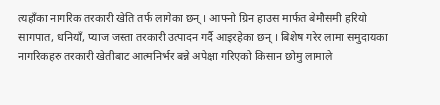त्यहाँका नागरिक तरकारी खेति तर्फ लागेका छन् । आफ्नो ग्रिन हाउस मार्फत बेमौसमी हरियो सागपात, धनियाँ, प्याज जस्ता तरकारी उत्पादन गर्दै आइरहेका छन् । बिशेष गरेर लामा समुदायका नागरिकहरु तरकारी खेतीबाट आत्मनिर्भर बन्ने अपेक्षा गरिएको किसान छोमु लामाले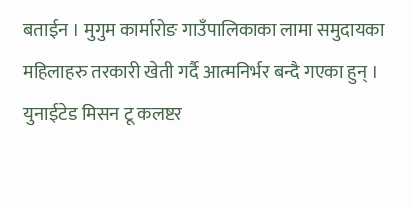बताईन । मुगुम कार्मारोङ गाउँपालिकाका लामा समुदायका महिलाहरु तरकारी खेती गर्दै आत्मनिर्भर बन्दै गएका हुन् । युनाईटेड मिसन टू कलष्टर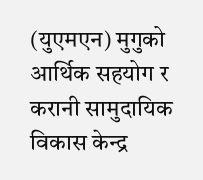(युएमएन) मुगुको आर्थिक सहयोग र करानी सामुदायिक विकास केन्द्र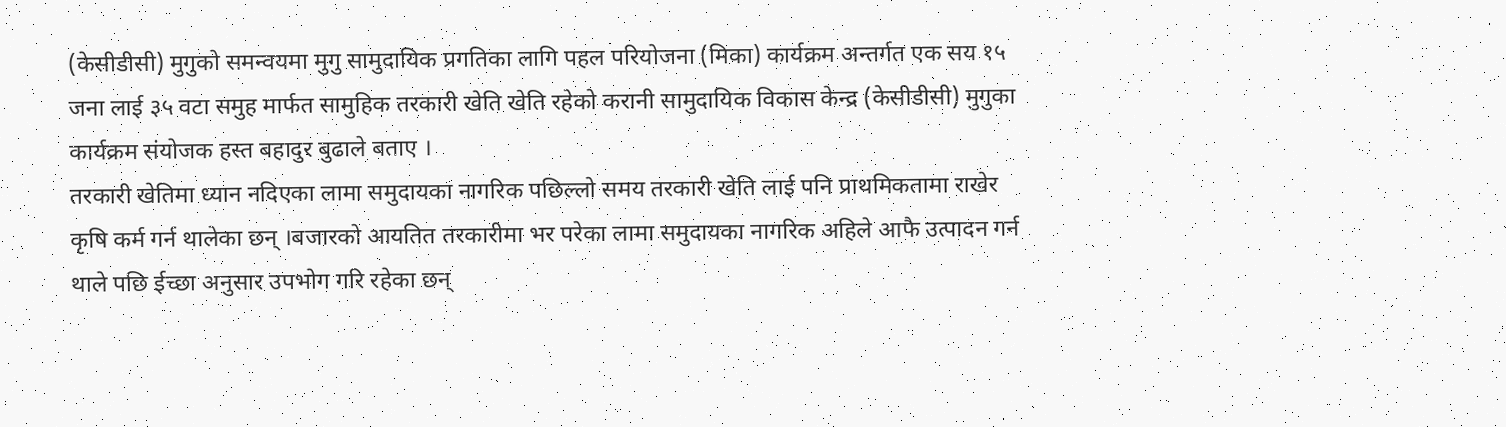(केसीडीसी) मुगुको समन्वयमा मुगु सामुदायिक प्रगतिका लागि पहल परियोजना (मिका) कार्यक्रम अन्तर्गत एक सय १५ जना लाई ३५ वटा समुह मार्फत सामुहिक तरकारी खेति खेति रहेको करानी सामुदायिक विकास केन्द्र (केसीडीसी) मुगुका कार्यक्रम संयोजक हस्त बहादुर बुढाले बताए ।
तरकारी खेतिमा ध्यान नदिएका लामा समुदायका नागरिक पछिल्लो समय तरकारी खेति लाई पनि प्राथमिकतामा राखेर कृषि कर्म गर्न थालेका छन् ।बजारको आयतित तरकारीमा भर परेका लामा समुदायका नागरिक अहिले आफै उत्पादन गर्न थाले पछि ईच्छा अनुसार उपभोग गरि रहेका छन्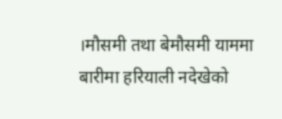।मौसमी तथा बेमौसमी याममा बारीमा हरियाली नदेखेको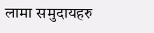लामा समुदायहरु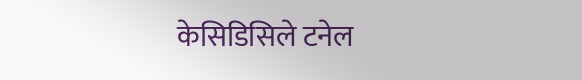केसिडिसिले टनेल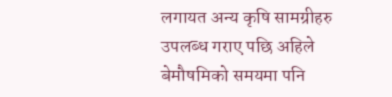लगायत अन्य कृषि सामग्रीहरु उपलब्ध गराए पछि अहिले बेमौषमिको समयमा पनि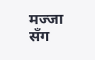मज्जा सँग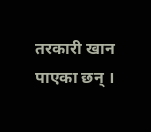तरकारी खान पाएका छन् ।